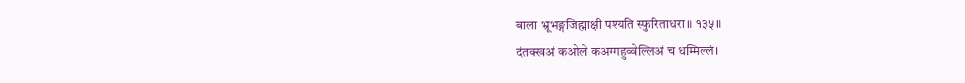बाला भ्रूभङ्गजिह्माक्षी पश्यति स्फुरिताधरा॥ १३५॥
दंतक्खअं कओले कअग्गहुव्वेल्लिअं च धम्मिल्लं।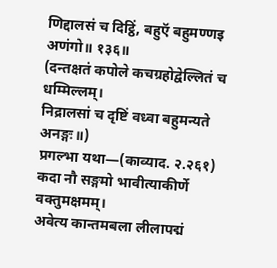णिद्दालसं च दिट्ठिं, बहुऍ बहुमण्णइ अणंगो॥ १३६॥
(दन्तक्षतं कपोले कचग्रहोद्वेल्लितं च धम्मिल्लम्।
निद्रालसां च दृष्टिं वध्वा बहुमन्यते अनङ्गः॥)
प्रगल्भा यथा—(काव्याद. २.२६१)
कदा नौ सङ्गमो भावीत्याकीर्णे वक्तुमक्षमम्।
अवेत्य कान्तमबला लीलापद्मं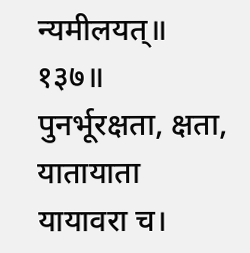न्यमीलयत्॥ १३७॥
पुनर्भूरक्षता, क्षता, यातायाता यायावरा च।